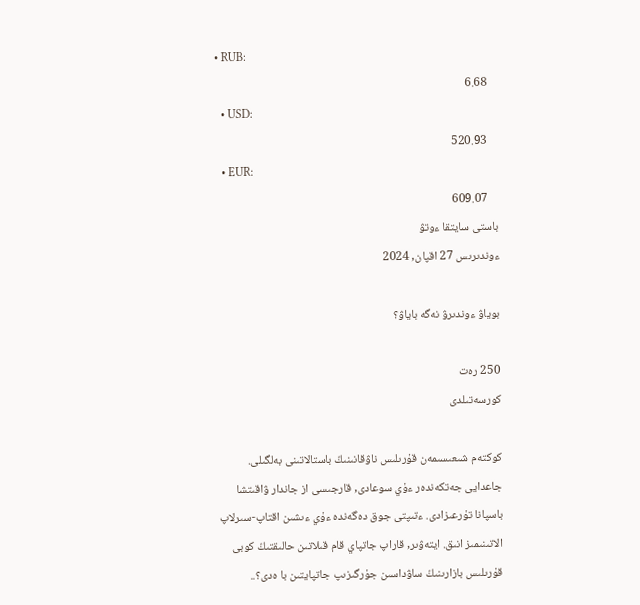• RUB:
    6.68
  • USD:
    520.93
  • EUR:
    609.07
باستى سايتقا ءوتۋ
ءوندىرىس 27 اقپان, 2024

بوياۋ ءوندىرۋ نەگە باياۋ؟

250 رەت
كورسەتىلدى

كوكتەم شىعىسىمەن قۇرىلىس ناۋقانىنىڭ باستالاتىنى بەلگىلى. جاعدايى جەتكەندەر ءۇي سوعادى, قارجىسى از جاندار ۋاقىتشا باسپانا تۇرعىزادى. ءتىپتى جوق دەگەندە ءۇي ءىشىن اقتاپ-سىرلاپ الاتىنىمىز انىق. ايتەۋىر, قاراپ جاتپاي قام قىلاتىن حالىقتىڭ كوبى قۇرىلىس بازارىنىڭ ساۋداسىن جۇرگىزىپ جاتپايتىن با ەدى؟..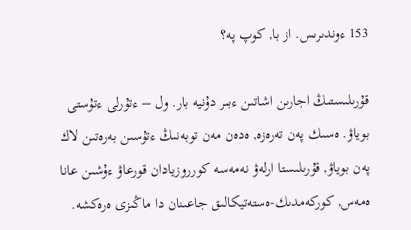153 ءوندىرىس. از با, كوپ پە؟

قۇرىلىستىڭ اجارىن اشاتىن ءبىر دۇنيە بار. ول – ءتۇرلى ءتۇستى بوياۋ. ەسىك پەن تەرەزە, ەدەن مەن توبەنىڭ ءتۇسىن بەرەتىن لاك پەن بوياۋ, قۇرىلىستا ارلەۋ نەمەسە كورروزيادان قورعاۋ ءۇشىن عانا ەمەس, كوركەمدىك-ەستەتيكالىق جاعىنان دا ماڭىزى ەرەكشە.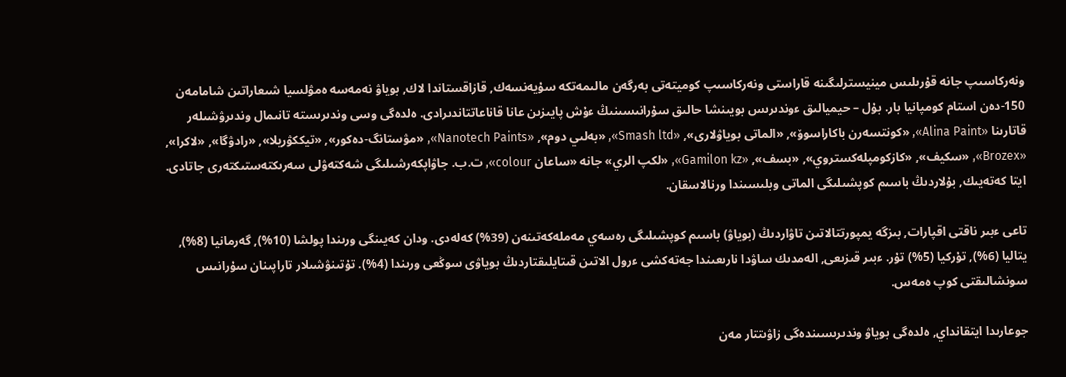ونەركاسىپ جانە قۇرىلىس مينيسترلىگىنە قاراستى ونەركاسىپ كوميتەتى بەرگەن مالىمەتكە سۇيەنسەك, قازاقستاندا لاك, بوياۋ نەمەسە ەمۋلسيا شىعاراتىن شامامەن 150-دەن استام كومپانيا بار. بۇل – حيميالىق ءوندىرىس بويىنشا حالىق سۇرانىسىنىڭ ءۇش پايىزىن عانا قاناعاتتاندىرادى. ەلدەگى وسى وندىرىستە تانىمال وندىرۋشىلەر قاتارىنا «Alina Paint», «كونتسەرن باكاراسوۆ», «الماتى بوياۋلارى», «Smash ltd», «بەلىي دوم», «Nanotech Paints», «مۋستانگ-دەكور», «تيككۋريلا», «رادۋگا», «لاكرا», «Brozex», «سكيف», «كازكومپلەكستروي», «بسف», «Gamilon kz», «لكپ الري» جانە «ساعان colour», ت.ب. جاۋاپكەرشىلىگى شەكتەۋلى سەرىكتەستىكتەرى جاتادى. ايتا كەتەيىك, بۇلاردىڭ باسىم كوپشىلىگى الماتى وبلىسىندا ورنالاسقان.

تاعى ءبىر ناقتى اقپارات, بىزگە يمپورتتالاتىن تاۋاردىڭ (بوياۋ) باسىم كوپشىلىگى رەسەي مەملەكەتىنەن (39%) كەلەدى. ودان كەيىنگى ورىندا پولشا (10%), گەرمانيا (8%), يتاليا (6%), تۇركيا (5%) تۇر. ءبىر قىزىعى, الەمدىك ساۋدا نارىعىندا جەتەكشى ءرول الاتىن قىتايلىقتاردىڭ بوياۋى سوڭعى ورىندا (4%). تۇتىنۋشىلار تاراپىنان سۇرانىس سونشالىقتى كوپ ەمەس.

جوعارىدا ايتقانداي, ەلدەگى بوياۋ وندىرىسىندەگى زاۋىتتار مەن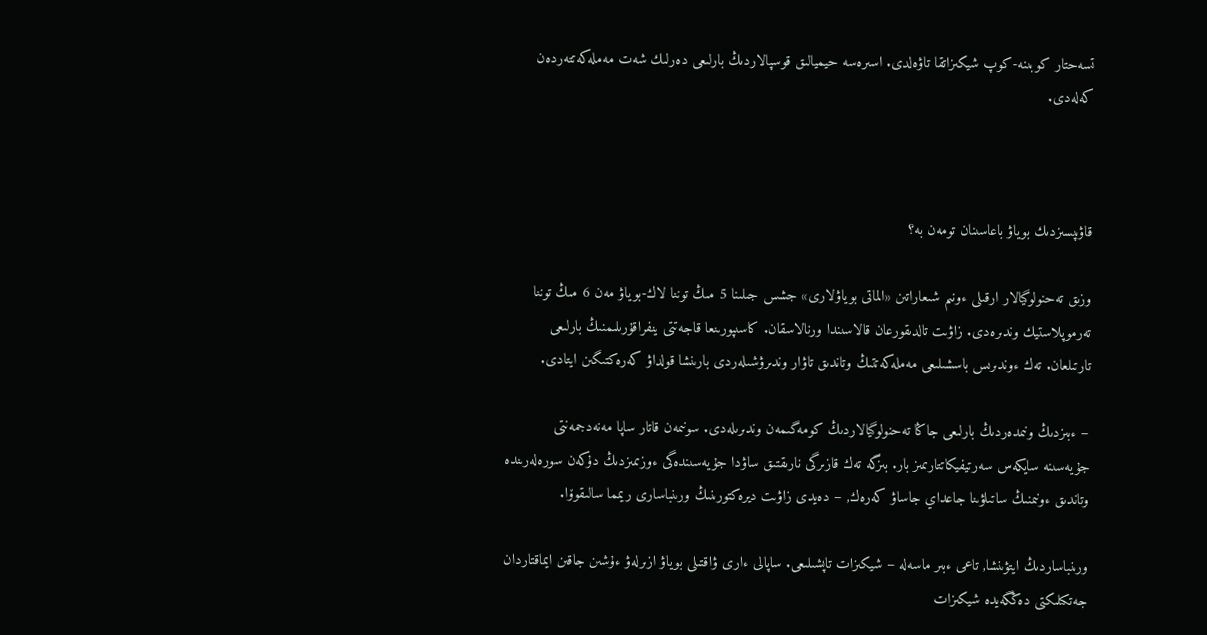تسەحتار كوبىنە-كوپ شيكىزاتقا تاۋەلدى. اسىرەسە حيميالىق قوسپالاردىڭ بارلىعى دەرلىك شەت مەملەكەتتەردەن كەلەدى.



قاۋىپسىزدىك بوياۋ باعاسىنان تومەن بە؟

وزىق تەحنولوگيالار ارقىلى ءونىم شىعاراتىن «الماتى بوياۋلارى» جشس جىلىنا 5 مىڭ توننا لاك-بوياۋ مەن 6 مىڭ توننا تەرموپلاستيك وندىرەدى. زاۋىت تالدىقورعان قالاسىندا ورنالاسقان. كاسىپورىنعا قاجەتتى ينفراقۇرىلىمنىڭ بارلىعى تارتىلعان. تەك ءوندىرىس باسشىلىعى مەملەكەتتىڭ وتاندىق تاۋار وندىرۋشىلەردى بارىنشا قولداۋ كەرەكتىگىن ايتادى.

– ءبىزدىڭ ونىمدەردىڭ بارلىعى جاڭا تەحنولوگيالاردىڭ كومەگىمەن وندىرىلەدى. سونىمەن قاتار ساپا مەنەدجمەنتى جۇيەسىنە سايكەس سەرتيفيكاتتارىمىز بار. بىزگە تەك قازىرگى نارىقتىق ساۋدا جۇيەسىندەگى ءوزىمىزدىڭ دۇكەن سورەلەرىندە وتاندىق ءونىمنىڭ ساتىلۋىنا جاعداي جاساۋ كەرەك, – دەيدى زاۋىت ديرەكتورىنىڭ ورىنباسارى ريمما سالىقوۆا.

ورىنباساردىڭ ايتۋىنشا, تاعى ءبىر ماسەلە – شيكىزات تاپشىلىعى. ساپالى ءارى ۋاقتىلى بوياۋ ازىرلەۋ ءۇشىن جاقىن ايماقتاردان جەتكىلىكتى دەڭگەيدە شيكىزات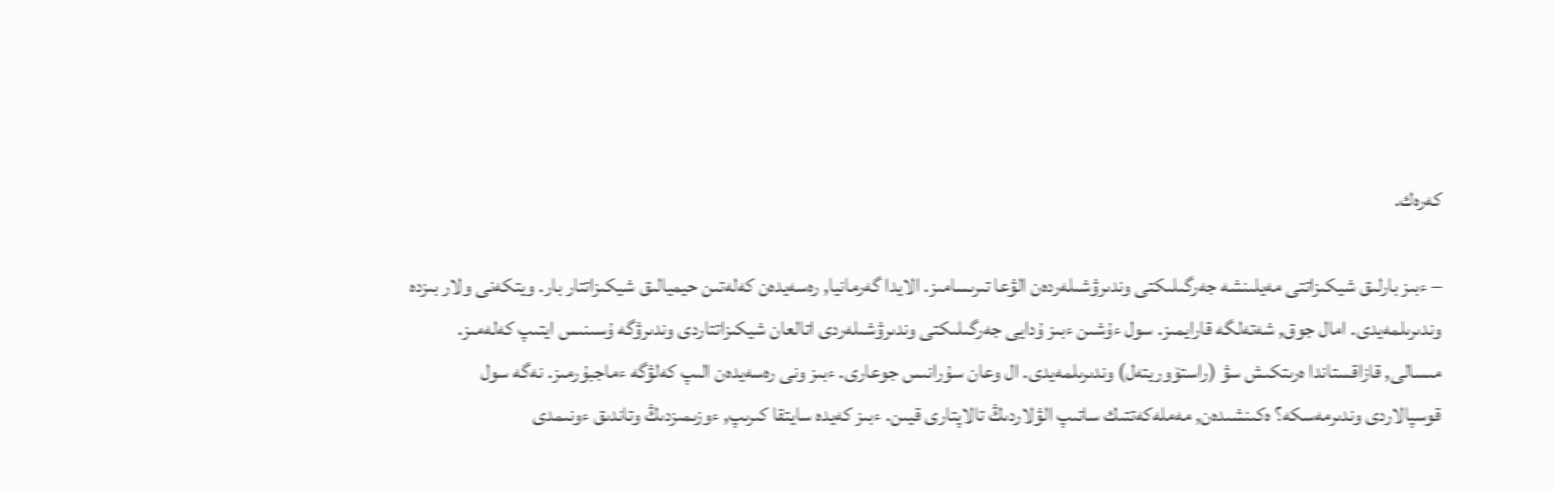كەرەك.

– ءبىز بارلىق شيكىزاتتى مەيلىنشە جەرگىلىكتى وندىرۋشىلەردەن الۋعا تىرىسامىز. الايدا گەرمانيا, رەسەيدەن كەلەتىن حيميالىق شيكىزاتتار بار. ويتكەنى ولار بىزدە وندىرىلمەيدى. امال جوق, شەتەلگە قارايمىز. سول ءۇشىن ءبىز ۇدايى جەرگىلىكتى وندىرۋشىلەردى اتالعان شيكىزاتتاردى وندىرۋگە ۇسىنىس ايتىپ كەلەمىز. مىسالى, قازاقستاندا ەرىتكىش سۋ (راستۆوريتەل) وندىرىلمەيدى. ال وعان سۇرانىس جوعارى. ءبىز ونى رەسەيدەن الىپ كەلۋگە ءماجبۇرمىز. نەگە سول قوسپالاردى وندىرمەسكە؟ ەكىنشىدەن, مەملەكەتتىك ساتىپ الۋلاردىڭ تالاپتارى قيىن. ءبىز كەيدە سايتقا كىرىپ, ءوزىمىزدىڭ وتاندىق ءونىمدى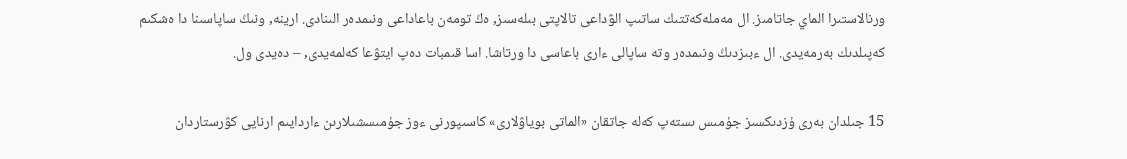ورنالاستىرا الماي جاتامىز. ال مەملەكەتتىك ساتىپ الۋداعى تالاپتى بىلەسىز, ەڭ تومەن باعاداعى ونىمدەر الىنادى. ارينە, ونىڭ ساپاسىنا دا ەشكىم كەپىلدىك بەرمەيدى. ال ءبىزدىڭ ونىمدەر وتە ساپالى ءارى باعاسى دا ورتاشا. اسا قىمبات دەپ ايتۋعا كەلمەيدى, – دەيدى ول.

15 جىلدان بەرى ۇزدىكسىز جۇمىس ىستەپ كەلە جاتقان «الماتى بوياۋلارى» كاسىپورنى ءوز جۇمىسشىلارىن ءاردايىم ارنايى كۋرستاردان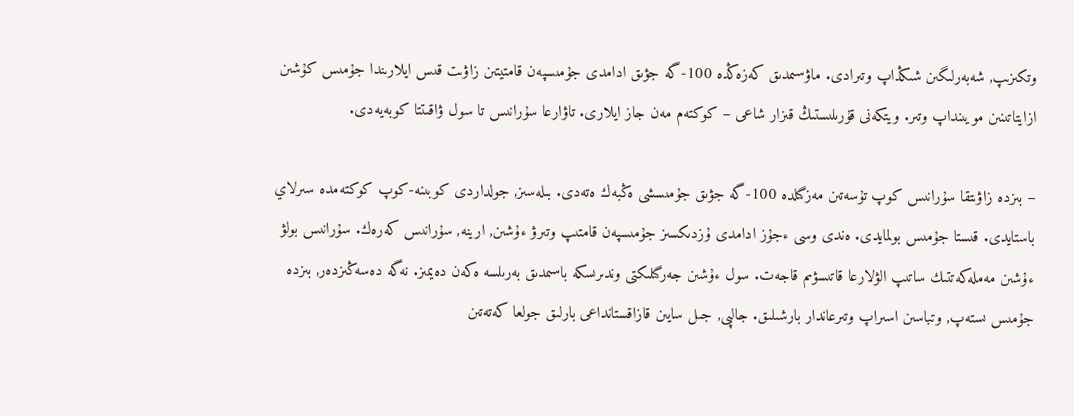وتكىزىپ, شەبەرلىگىن شىڭداپ وتىرادى. ماۋسىمدىق كەزەڭدە 100-گە جۋىق ادامدى جۇمىسپەن قامتيتىن زاۋىت قىس ايلارىندا جۇمىس كۇشىن ازايتاتىنىن مويىنداپ وتىر. ويتكەنى قۇرىلىستىڭ قىزار شاعى – كوكتەم مەن جاز ايلارى. تاۋارعا سۇرانىس تا سول ۋاقىتتا كوبەيەدى.

– بىزدە زاۋىتقا سۇرانىس كوپ تۇسەتىن مەزگىلدە 100-گە جۋىق جۇمىسشى ەڭبەك ەتەدى. بىلەسىز, جولداردى كوبىنە-كوپ كوكتەمدە سىرلاي باستايدى. قىستا جۇمىس بولمايدى. ەندى وسى ءجۇز ادامدى ۇزدىكسىز جۇمىسپەن قامتىپ وتىرۋ ءۇشىن, ارينە, سۇرانىس كەرەك. سۇرانىس بولۋ ءۇشىن مەملەكەتتىك ساتىپ الۋلارعا قاتىسۋىم قاجەت. سول ءۇشىن جەرگىلىكتى وندىرىسكە باسىمدىق بەرىلسە ەكەن دەيمىز. نەگە دەسەڭىزدەر, بىزدە جۇمىس ىستەپ, وتباسىن اسىراپ وتىرعاندار بارشىلىق. جالپى, جىل سايىن قازاقستانداعى بارلىق جولعا كەتەتىن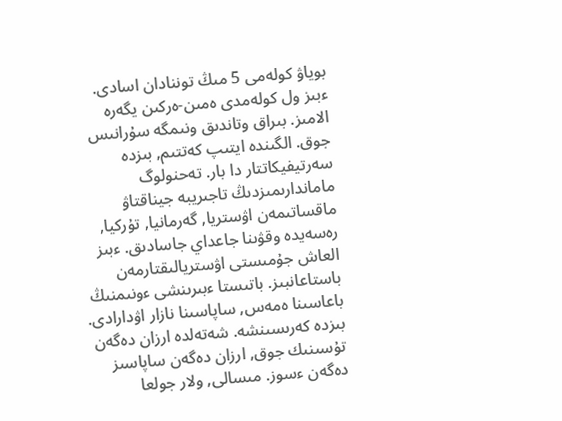بوياۋ كولەمى 5 مىڭ توننادان اسادى. ءبىز ول كولەمدى ەمىن-ەركىن يگەرە الامىز. بىراق وتاندىق ونىمگە سۇرانىس جوق. الگىندە ايتىپ كەتتىم, بىزدە سەرتيفيكاتتار دا بار. تەحنولوگ ماماندارىمىزدىڭ تاجىريبە جيناقتاۋ ماقساتىمەن اۋستريا, گەرمانيا, تۇركيا, رەسەيدە وقۋىنا جاعداي جاسادىق. ءبىز العاش جۇمىستى اۋستريالىقتارمەن باستاعانبىز. باتىستا ءبىرىنشى ءونىمنىڭ باعاسىنا ەمەس, ساپاسىنا نازار اۋدارادى. بىزدە كەرىسىنشە. شەتەلدە ارزان دەگەن تۇسىنىك جوق, ارزان دەگەن ساپاسىز دەگەن ءسوز. مىسالى, ولار جولعا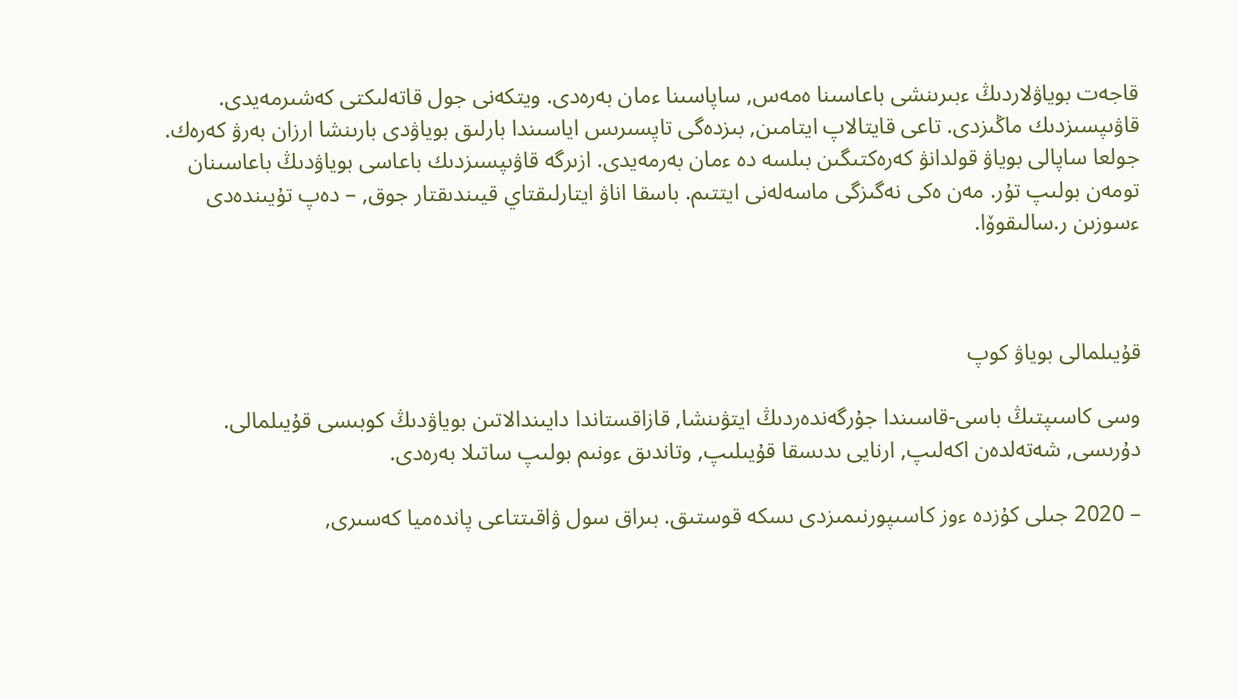قاجەت بوياۋلاردىڭ ءبىرىنشى باعاسىنا ەمەس, ساپاسىنا ءمان بەرەدى. ويتكەنى جول قاتەلىكتى كەشىرمەيدى. قاۋىپسىزدىك ماڭىزدى. تاعى قايتالاپ ايتامىن, بىزدەگى تاپسىرىس اياسىندا بارلىق بوياۋدى بارىنشا ارزان بەرۋ كەرەك. جولعا ساپالى بوياۋ قولدانۋ كەرەكتىگىن بىلسە دە ءمان بەرمەيدى. ازىرگە قاۋىپسىزدىك باعاسى بوياۋدىڭ باعاسىنان تومەن بولىپ تۇر. مەن ەكى نەگىزگى ماسەلەنى ايتتىم. باسقا اناۋ ايتارلىقتاي قيىندىقتار جوق, – دەپ تۇيىندەدى ءسوزىن ر.سالىقوۆا.



قۇيىلمالى بوياۋ كوپ

وسى كاسىپتىڭ باسى-قاسىندا جۇرگەندەردىڭ ايتۋىنشا, قازاقستاندا دايىندالاتىن بوياۋدىڭ كوبىسى قۇيىلمالى. دۇرىسى, شەتەلدەن اكەلىپ, ارنايى ىدىسقا قۇيىلىپ, وتاندىق ءونىم بولىپ ساتىلا بەرەدى.

– 2020 جىلى كۇزدە ءوز كاسىپورنىمىزدى ىسكە قوستىق. بىراق سول ۋاقىتتاعى پاندەميا كەسىرى,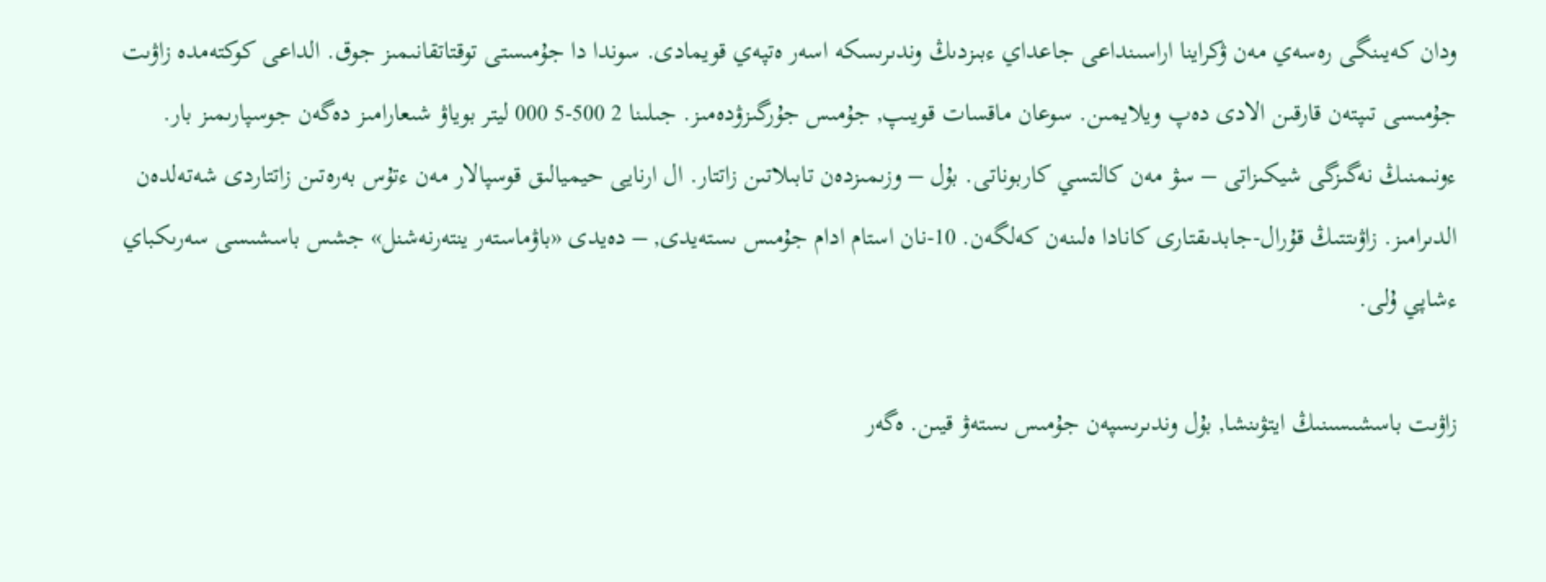ودان كەيىنگى رەسەي مەن ۋكراينا اراسىنداعى جاعداي ءبىزدىڭ وندىرىسكە اسەر ەتپەي قويمادى. سوندا دا جۇمىستى توقتاتقانىمىز جوق. الداعى كوكتەمدە زاۋىت جۇمىسى تىپتەن قارقىن الادى دەپ ويلايمىن. سوعان ماقسات قويىپ, جۇمىس جۇرگىزۋدەمىز. جىلىنا 2 500-5 000 ليتر بوياۋ شىعارامىز دەگەن جوسپارىمىز بار. ءونىمنىڭ نەگىزگى شيكىزاتى – سۋ مەن كالتسي كاربوناتى. بۇل – وزىمىزدەن تابىلاتىن زاتتار. ال ارنايى حيميالىق قوسپالار مەن ءتۇس بەرەتىن زاتتاردى شەتەلدەن الدىرامىز. زاۋىتتىڭ قۇرال-جابدىقتارى كانادا ەلىنەن كەلگەن. 10-نان استام ادام جۇمىس ىستەيدى, – دەيدى «باۋماستەر ينتەرنەشنل» جشس باسشىسى سەرىكباي ءشاپي ۇلى.

زاۋىت باسشىسىنىڭ ايتۋىنشا, بۇل وندىرىسپەن جۇمىس ىستەۋ قيىن. ەگەر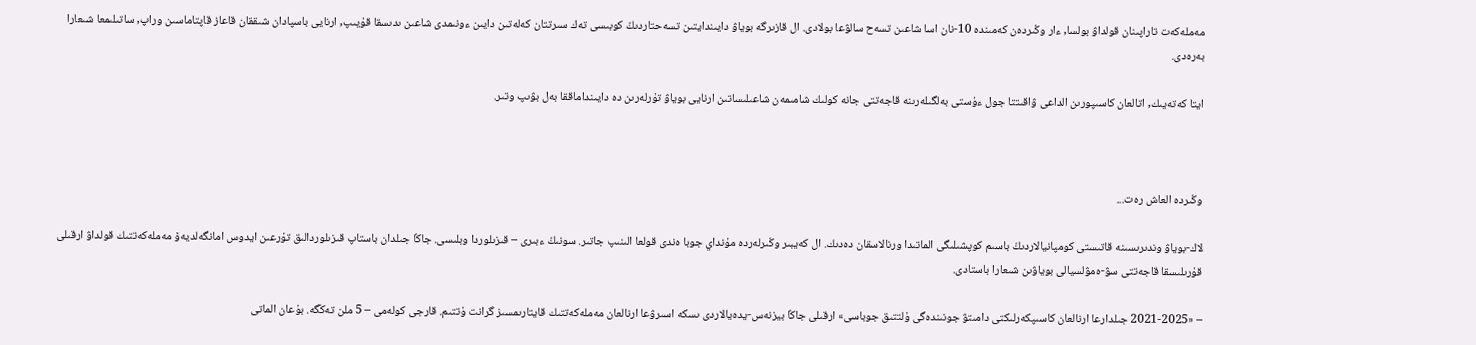مەملەكەت تاراپىنان قولداۋ بولسا, ءار وڭىردەن كەمىندە 10-نان اسا شاعىن تسەح سالۋعا بولادى. ال قازىرگە بوياۋ دايىندايتىن تسەحتاردىڭ كوبىسى تەك سىرتتان كەلەتىن دايىن ءونىمدى شاعىن ىدىسقا قۇيىپ, ارنايى باسپادان شىققان قاعاز قاپتاماسىن وراپ, ساتىلىمعا شىعارا بەرەدى.

ايتا كەتەيىك, اتالعان كاسىپورىن الداعى ۋاقىتتا جول ءۇستى بەلگىلەرىنە قاجەتتى جانە كولىك شامىمەن شاعىلىساتىن ارنايى بوياۋ تۇرلەرىن دە دايىنداماققا بەل بۋىپ وتىر.



وڭىردە العاش رەت...

لاك-بوياۋ وندىرىسىنە قاتىستى كومپانيالاردىڭ باسىم كوپشىلىگى الماتىدا ورنالاسقان دەدىك. ال كەيبىر وڭىرلەردە مۇنداي جوبا ەندى قولعا الىنىپ جاتىر. سونىڭ ءبىرى – قىزىلوردا وبلىسى. جاڭا جىلدان باستاپ قىزىلوردالىق تۇرعىن ايدوس امانگەلديەۆ مەملەكەتتىك قولداۋ ارقىلى قۇرىلىسقا قاجەتتى سۋ-ەمۋلسيالى بوياۋىن شىعارا باستادى.

– «2021-2025 جىلدارعا ارنالعان كاسىپكەرلىكتى دامىتۋ جونىندەگى ۇلتتىق جوباسى» ارقىلى جاڭا بيزنەس-يدەيالاردى ىسكە اسىرۋعا ارنالعان مەملەكەتتىك قايتارىمسىز گرانت ۇتتىم. قارجى كولەمى – 5 ملن تەڭگە. بۇعان الماتى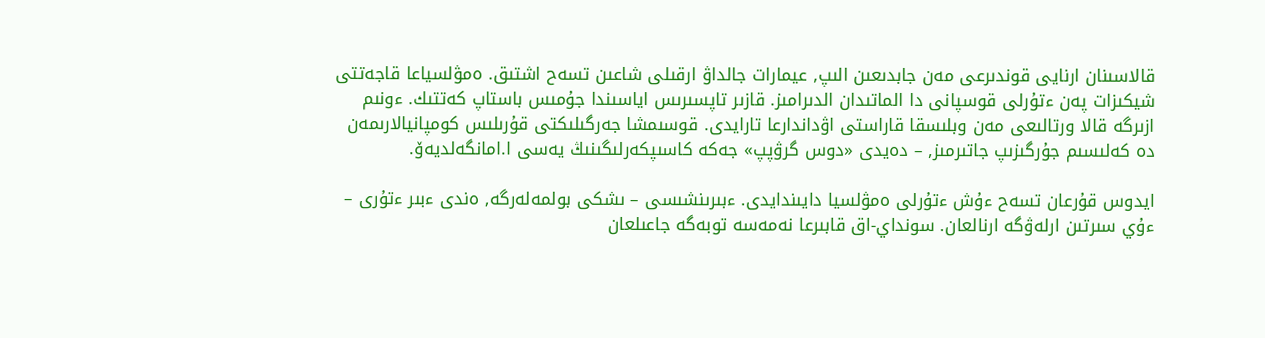قالاسىنان ارنايى قوندىرعى مەن جابدىعىن الىپ, عيمارات جالداۋ ارقىلى شاعىن تسەح اشتىق. ەمۋلسياعا قاجەتتى شيكىزات پەن ءتۇرلى قوسپانى دا الماتىدان الدىرامىز. قازىر تاپسىرىس اياسىندا جۇمىس باستاپ كەتتىك. ءونىم ازىرگە قالا ورتالىعى مەن وبلىسقا قاراستى اۋداندارعا تارايدى. قوسىمشا جەرگىلىكتى قۇرىلىس كومپانيالارىمەن دە كەلىسىم جۇرگىزىپ جاتىرمىز, – دەيدى «دوس گرۋپپ» جەكە كاسىپكەرلىگىنىڭ يەسى ا.امانگەلديەۆ.

ايدوس قۇرعان تسەح ءۇش ءتۇرلى ەمۋلسيا دايىندايدى. ءبىرىنشىسى – ىشكى بولمەلەرگە, ەندى ءبىر ءتۇرى – ءۇي سىرتىن ارلەۋگە ارنالعان. سونداي-اق قابىرعا نەمەسە توبەگە جاعىلعان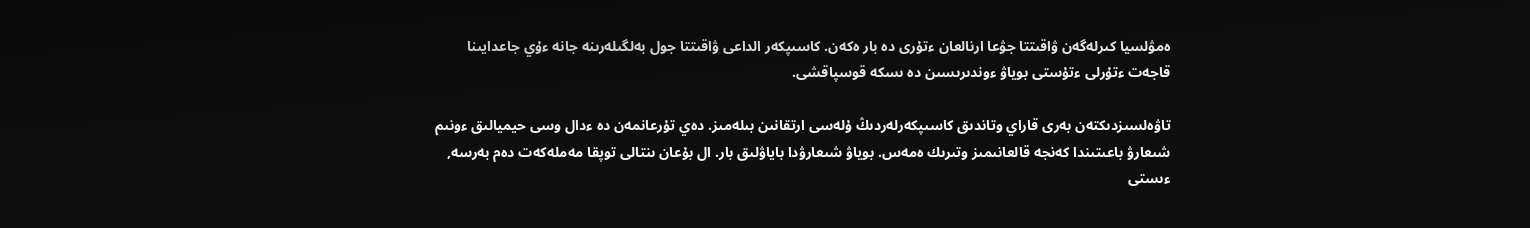ەمۋلسيا كىرلەگەن ۋاقىتتا جۋعا ارنالعان ءتۇرى دە بار ەكەن. كاسىپكەر الداعى ۋاقىتتا جول بەلگىلەرىنە جانە ءۇي جاعدايىنا قاجەت ءتۇرلى ءتۇستى بوياۋ ءوندىرىسىن دە ىسكە قوسپاقشى.

تاۋەلسىزدىكتەن بەرى قاراي وتاندىق كاسىپكەرلەردىڭ ۇلەسى ارتقانىن بىلەمىز. دەي تۇرعانمەن دە ءدال وسى حيميالىق ءونىم شىعارۋ باعىتىندا كەنجە قالعانىمىز وتىرىك ەمەس. بوياۋ شىعارۋدا باياۋلىق بار. ال بۇعان ىنتالى توپقا مەملەكەت دەم بەرسە, ءىستى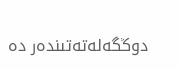دوڭگەلەتەتىندەر دە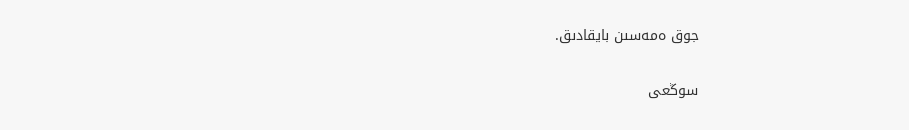جوق ەمەسىن بايقادىق.

سوڭعى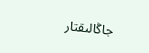جاڭالىقتار